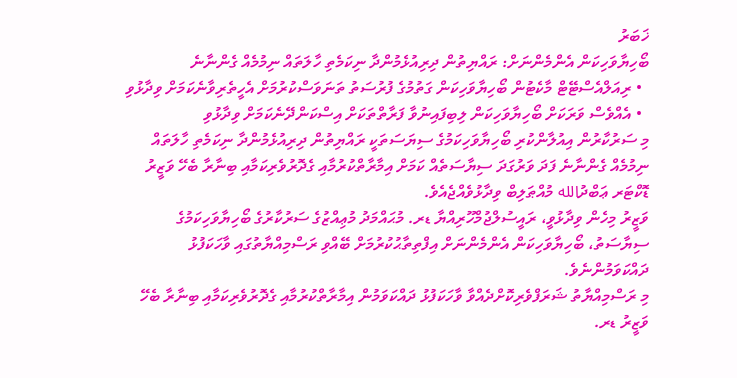ޚަބަރު
ބޯހިޔާވަހިކަން އެންމެންނަށް: ރައްޔިތުން ދިރިއުޅެމުންދާ ނިކަމެތި ހާލަތައް ނިމުމެއް ގެންނާނެ
  • ރިއަލްއެސްޓޭޓް މާކެޓުން ބޯހިޔާވަހިކަން ގަތުމުގެ ފުރުސަތު ތަނަވަސްކުރުމަށް އެހީތެރިވާނެކަމަށް ވިދާޅުވި
  • އެއްވެސް ވަރަކަށް ބޯހިޔާވަހިކަން ލިބިފައިނުވާ ފަރާތްތަކަށް އިސްކަންދޭނެކަމަށް ވިދާޅުވި
މި ސަރުކާރުން އިއުލާންކުރި ބޯހިޔާވަހިކަމުގެ ސިޔަސަތަކީ ރައްޔިތުން ދިރިއުޅެމުންދާ ނިކަމެތި ހާލަތައް ނިމުމެއް ގެންނާނެ ފަދަ ވަރުގަދަ ސިޔާސަތެއް ކަމަށް އިމާރާތްކުރުމާއި ގެދޮރުވެރިކަމާއި ބިނާރާ ބެހޭ ވަޒީރު ޑޮކްޓަރ ޢަބްދުالله މުއްޠަލިބް ވިދާޅުވެއްޖެއެވެ.
ވަޒީރު މިހެން ވިދާޅުވީ، ރައީސުލްޖުމްހޫރިއްޔާ ޑރ. މުޙައްމަދު މުޢިއްޒުގެ ސަރުކާރުގެ ބޯހިޔާވަހިކަމުގެ ސިޔާސަތު، ބޯހިޔާވަހިކަން އެންމެންނަށް އިފްތިތާޙުކުރުމަށް ބޭއްވި ރަސްމިއްޔާތުގައި ވާހަކަފުޅު ދައްކަވަމުންނެވެ.
މި ރަސްމިއްޔާތު ޝަރަފްވެރިކޮށްދެއްވާ ވާހަކަފުޅު ދައްކަވަމުން އިމާރާތްކުރުމާއި ގެދޮރުވެރިކަމާއި ބިނާރާ ބެހޭ ވަޒީރު ޑރ.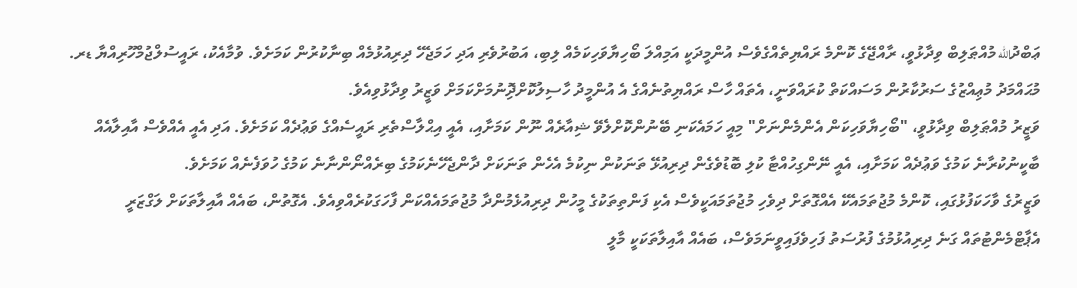ޢަބްދުالله މުއްޠަލިބް ވިދާޅުވީ، ރާއްޖޭގެ ކޮންމެ ރައްޔިތެއްގެވެސް އުންމީދަކީ އަމިއްލަ ބޯހިޔާވަހިކަމެއް ލިބި، އަބުރުވެރި އަދި ހަމަޖެހޭ ދިރިއުޅުމެއް ބިނާކުރުން ކަމަށެވެ. ވުމާއެކު، ރައީސުލްޖުމްހޫރިއްޔާ ޑރ. މުޙައްމަދު މުޢިއްޒުގެ ސަރުކާރުން މަސައްކަތް ކުރައްވަނީ، އެތައް ހާސް ރައްޔިތުނެއްގެ އެ އުންމީދު ހާސިލުކޮށްދޮިނުމަށްކަމަށް ވަޒީރު ވިދާޅުވިއެވެ.
ވަޒީރު މުއްޠަލިބް ވިދާޅުވީ، "ބޯހިޔާވަހިކަން އެންމެންނަށް" މިއީ ހަމައެކަނި ބޭނުންކޮށްލެވޭ ޝިއާރެއް ނޫން ކަމަށާއި، އެއީ އިޙްލާސްތެރި ރައީސެއްގެ ވަޢުދެއް ކަމަށެވެ. އަދި އެއީ އެއްވެސް އާއިލާއެއް ބާކީނުކުރާނެ ކަމުގެ ވަޢުދެއް ކަމަށާއި، އެއީ ނޭންގިހުއްޓާ ކުލި ބޮޑުވެގެން ދިރިއުޅޭ ތަނަކުން ނިކުމެ އެހެން ތަނަކަށް ދާންޖެހޭނެކަމުގެ ބިރެއްނޯންނާނެ ކަމުގެ ހުވަފެނެއް ކަމަށެވެ.
ވަޒީރުގެ ވާހަކަފުޅުގައި، ކޮންމެ މުޖުތަމައެކޭ އެއްގޮތަށް ދިވެހި މުޖުތަމައަކީވެސް އެކި ފަންތިތަކުގެ މީހުން ދިރިއުޅެމުންދާ މުޖުތަމައެއްކަން ފާހަގަކުރެއްވިއެވެ. އެގޮތުން، ބައެއް އާއިލާތަކަށް ލަގްޒަރީ އެޕާޓްމެންޓުތައް ގަނެ ދިރިއުޅުމުގެ ފުރުސަތު ފަހިވެފައިވީނަމަވެސް، ބައެއް އާއިލާތަކަކީ މާލީ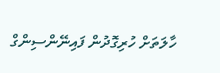ހާލަތަށް ހުރިގޮދުން ފައިނޭންސިންގް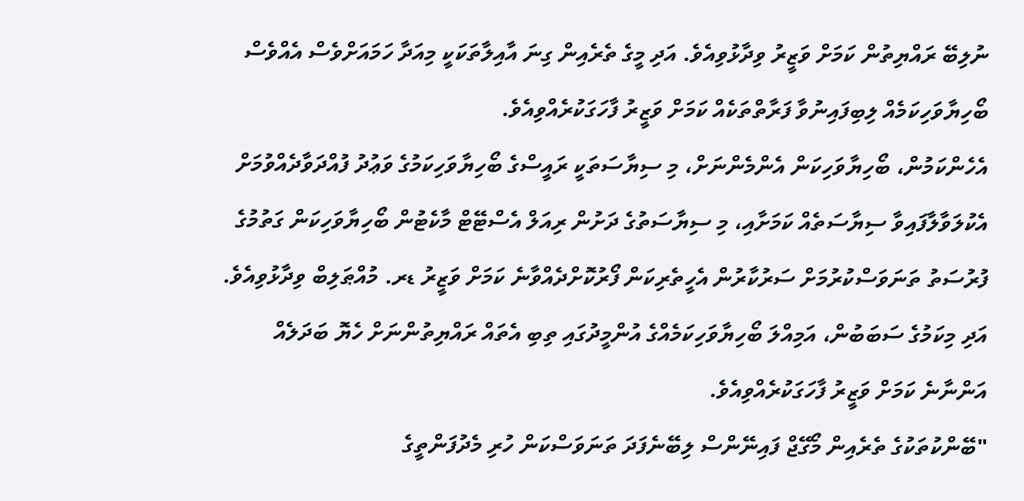ނުލިބޭ ރައްޔިތުން ކަމަށް ވަޒީރު ވިދާޅުވިއެވެ. އަދި މީގެ ތެރެއިން ގިނަ އާއިލާތަކަކީ މިއަދާ ހަމައަށްވެސް އެއްވެސް ބޯހިޔާވަހިކަމެއް ލިބިފައިނުވާ ފަރާތްތަކެއް ކަމަށް ވަޒީރު ފާހަގަކުރެއްވިއެވެ.
އެހެންކަމުން، ބޯހިޔާވަހިކަން އެންމެންނަށް، މި ސިޔާސަތަކީ ރައީސްގެ ބޯހިޔާވަހިކަމުގެ ވަޢުދު ފުއްދަވާދެއްވުމަށް އެކުލަވާލާފައިވާ ސިޔާސަތެއް ކަމަށާއި، މި ސިޔާސަތުގެ ދަށުން ރިއަލް އެސްޓޭޓް މާކެޓުން ބޯހިޔާވަހިކަން ގަތުމުގެ ފުރުސަތު ތަނަވަސްކުރުމަށް ސަރުކާރުން އެހީތެރިކަން ފޯރުކޮށްދެއްވާނެ ކަމަށް ވަޒީރު ޑރ. މުއްޠަލިބް ވިދާޅުވިއެވެ. އަދި މިކަމުގެ ސަބަބުން، އަމިއްލަ ބޯހިޔާވަހިކަމެއްގެ އުންމީދުގައި ތިބި އެތައް ރައްޔިތުންނަށް ހެޔޮ ބަދަލެއް އަންނާނެ ކަމަށް ވަޒީރު ފާހަގަކުރެއްވިއެވެ.
"ބޭންކުތަކުގެ ތެރެއިން މޯގޭޖް ފައިނޭންސް ލިބޭނެފަދަ ތަނަވަސްކަން ހުރި މެދުފަންތީގެ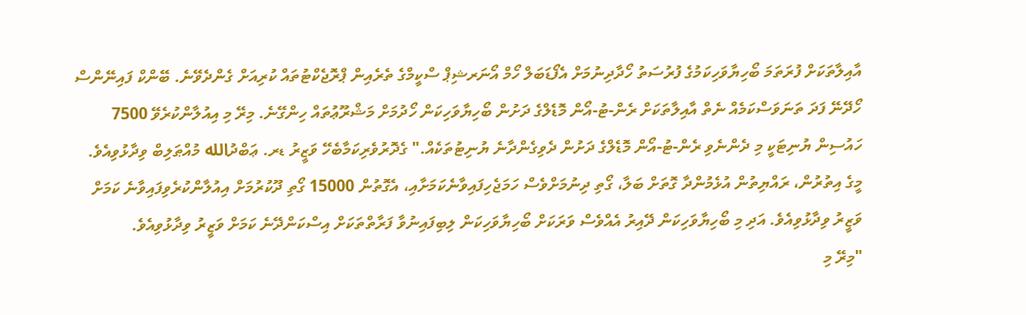އާއިލާތަކަށް ފުރަތަމަ ބޯހިޔާވަހިކަމުގެ ފުރުސަތު ހޯދާދިނުމަށް އެފޯޑަބަލް ހޯމް އޯނަރޝިޕް ސްކީމްގެ ތެރެއިން ޕްރޮޖެކްޓުތައް ކުރިއަށް ގެންދެވޭނެ. ބޭންކް ފައިނޭންސް ހޯދޭނޭ ފަދަ ތަނަވަސްކަމެއް ނެތް އާއިލާތަކަށް ރެން-ޓު-އޯން މޮޑެލްގެ ދަށުން ބޯހިޔާވަހިކަން ހޯދުމަށް މަޝްރޫޢުތައް ހިންގޭނެ. މިރޭ މި އިއުލާންކުރެވޭ 7500 ހައުސިން ޔުނިޓަކީ މި ދެންނެވި ރެން-ޓު-އޯން މޮޑެލްގެ ދަށުން ދެވިގެންދާނެ ޔުނިޓުތަކެއް." ގެދޮރުވެރިކަމާބެހޭ ވަޒީރު ޑރ. ޢަބްދުالله މުއްޠަލިބް ވިދާޅުވިއެވެ.
މީގެ އިތުރުން، ރައްޔިތުން އުޅެމުންދާ ގޮތަށް ބަލާ، ގޯތި ދިނުމަށްވެސް ހަމަޖެހިފައިވާނެކަމަށާއި، އެގޮތުން 15000 ގޯތި ދޫކުރުމަށް އިއުލާންކުރެވިފައިވާނެ ކަމަށް ވަޒީރު ވިދާޅުވިއެވެ. އަދި މި ބޯހިޔާވަހިކަން ދޭއިރު އެއްވެސް ވަރަކަށް ބޯހިޔާވަހިކަން ލިބިފައިނުވާ ފަރާތްތަކަށް އިސްކަންދޭނެ ކަމަށް ވަޒީރު ވިދާޅުވިއެވެ.
"މިރޭ މި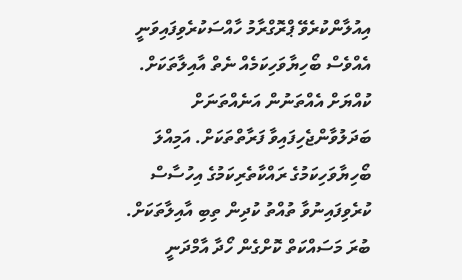އިއުލާންކުރެވޭ ޕްރޮގްރާމު ހާއްސަކުރެވިފައިވަނީ އެއްވެސް ބޯހިޔާވަހިކަމެއް ނެތް އާއިލާތަކަށް. ކުއްޔަށް އެއްތަނުން އަނެއްތަނަށް ބަދަލުވާންޖެހިފައިވާ ފަރާތްތަކަށް. އަމިއްލަ ބޯހިޔާވަހިކަމުގެ ރައްކާތެރިކަމުގެ އިހުސާސް ކުރެވިފައިނުވާ ތުއްތު ކުދިން ތިބި އާއިލާތަކަށް. ބުރަ މަސައްކަތް ކޮށްގެން ހޯދާ އާމްދަނީ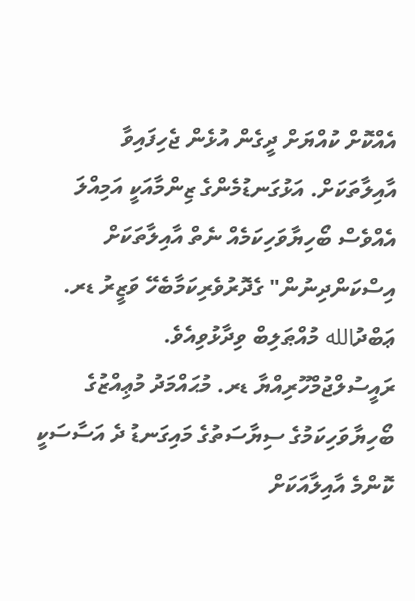އެއްކޮށް ކުއްޔަށް ދީގެން އުޅެން ޖެހިފައިވާ އާއިލާތަކަށް. އަޅުގަނޑުމެންގެ ޒިންމާއަކީ އަމިއްލަ އެއްވެސް ބޯހިޔާވަހިކަމެއް ނެތް އާއިލާތަކަށް އިސްކަންދިނުން" ގެދޮރުވެރިކަމާބެހޭ ވަޒީރު ޑރ. ޢަބްދުالله މުއްޠަލިބް ވިދާޅުވިއެވެ.
ރައީސުލްޖުމްހޫރިއްޔާ ޑރ. މުޙައްމަދު މުޢިއްޒުގެ ބޯހިޔާވަހިކަމުގެ ސިޔާސަތުގެ މައިގަނޑު ދެ އަސާސަކީ ކޮންމެ އާއިލާއަކަށް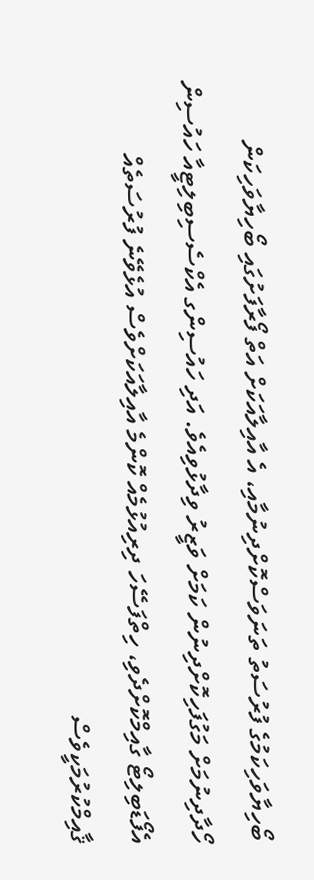ބޯހިޔާވަހިކަމުގެ ފުރުސަތު ތަނަވަސްކޮށްދިނުމާއި، އެ އާއިލާއަކަށް އަތް ފޯރާފަށުގައި ބޯހިޔާވަހިކަން ހޯދާދިނުމަށް މަގުފަހިކޮށްދިނުން ކަމަށް ވަޒީރު ވިދާޅުވިއެވެ. އަދި ހައުސިންގ އެކްސެސިބިލިޓީއާ ހައުސިން އެފޯޑަބިލިޓޯ ގާއިމްކޮށްދެވި، ހިތްފަސޭހަ ދިރިއުޅުމެއް ކޮންމެ އާއިލާއަކަށްވެސް އުޅެވޭނެ ފުރުސަތެއް ޤާއިމްކުރުމަކީވެސް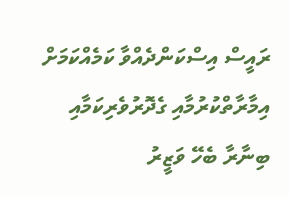ރައީސް އިސްކަންދެއްވާ ކަމެއްކަމަށް އިމާރާތްކުރުމާއި ގެދޮރުވެރިކަމާއި ބިނާރާ ބެހޭ ވަޒީރު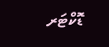ޑޮކްޓަރ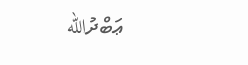ޢަބްދުالله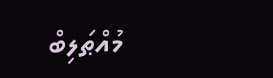މުއްޠަލިބް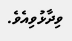ވިދާޅުވިއެވެ.